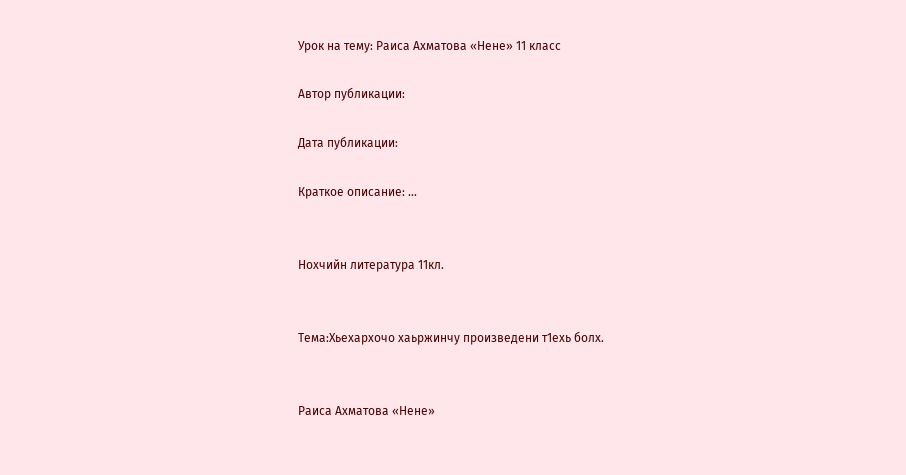Урок на тему: Раиса Ахматова «Нене» 11 класс

Автор публикации:

Дата публикации:

Краткое описание: ...


Нохчийн литература 11кл.


Тема:Хьехархочо хаьржинчу произведени т1ехь болх.


Раиса Ахматова «Нене»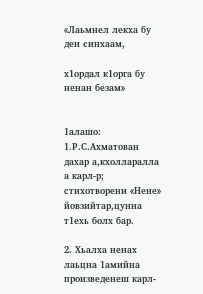«Лаьмнел лекха бу ден синхаам,

х1ордал к1орга бу ненан безам»


1алашо: 1.Р.С.Ахматован дахар а,кхолларалла а карл-р; стихотворени «Нене» йовзийтар,цунна т1ехь болх бар.

2. Хьалха ненах лаьцна 1амийна произведенеш карл-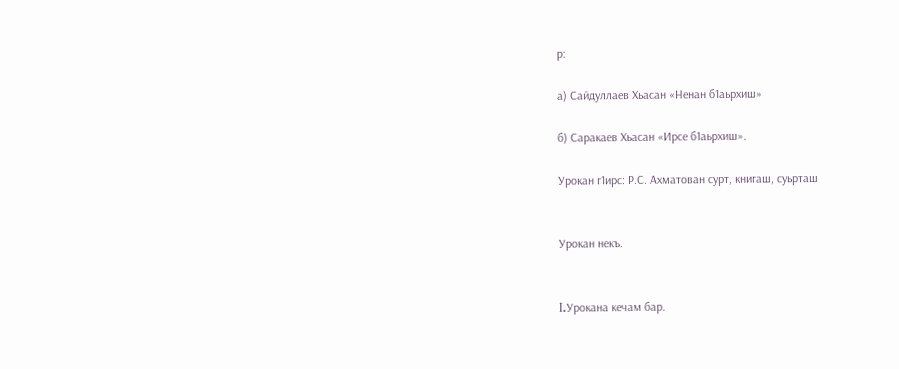р:

а) Сайдуллаев Хьасан «Ненан б1аьрхиш»

б) Саракаев Хьасан «Ирсе б1аьрхиш».

Урокан г1ирс: Р.С. Ахматован сурт, книгаш, суьрташ


Урокан некъ.


I.Урокана кечам бар.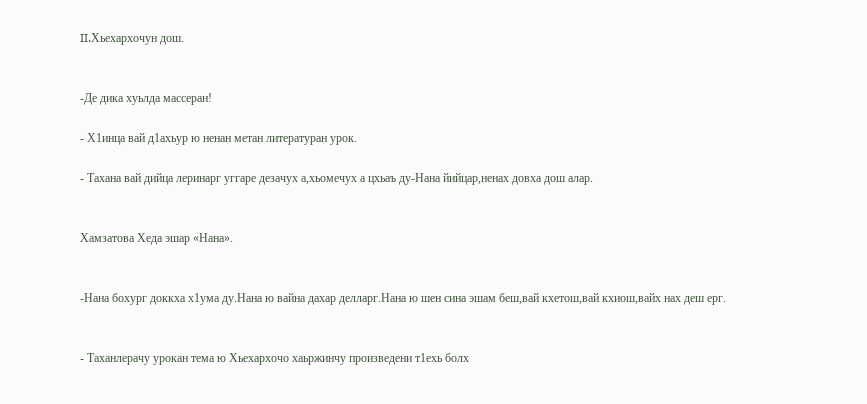II.Хьехархочун дош.


-Де дика хуьлда массеран!

- Х1инца вай д1ахьур ю ненан метан литературан урок.

- Тахана вай дийца леринарг уггаре дезачух а,хьомечух а цхьаъ ду-Нана йийцар,ненах довха дош алар.


Хамзатова Хеда эшар «Нана».


-Нана бохург доккха х1ума ду.Нана ю вайна дахар делларг.Нана ю шен сина эшам беш,вай кхетош,вай кхиош,вайх нах деш ерг.


- Таханлерачу урокан тема ю Хьехархочо хаьржинчу произведени т1ехь болх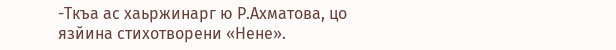-Ткъа ас хаьржинарг ю Р.Ахматова, цо язйина стихотворени «Нене».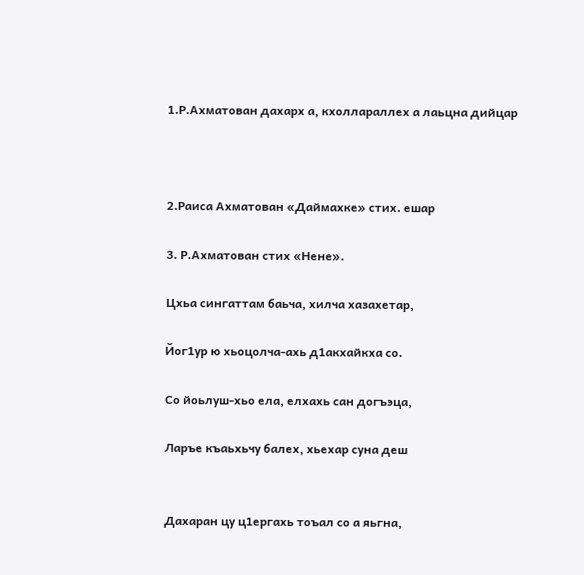1.Р.Ахматован дахарх а, кхоллараллех а лаьцна дийцар



2.Раиса Ахматован «Даймахке» стих. ешар

3. Р.Ахматован стих «Нене».

Цхьа сингаттам баьча, хилча хазахетар,

Йог1ур ю хьоцолча-ахь д1акхайкха со.

Со йоьлуш-хьо ела, елхахь сан догъэца,

Ларъе къаьхьчу балех, хьехар суна деш


Дахаран цу ц1ергахь тоъал со а яьгна,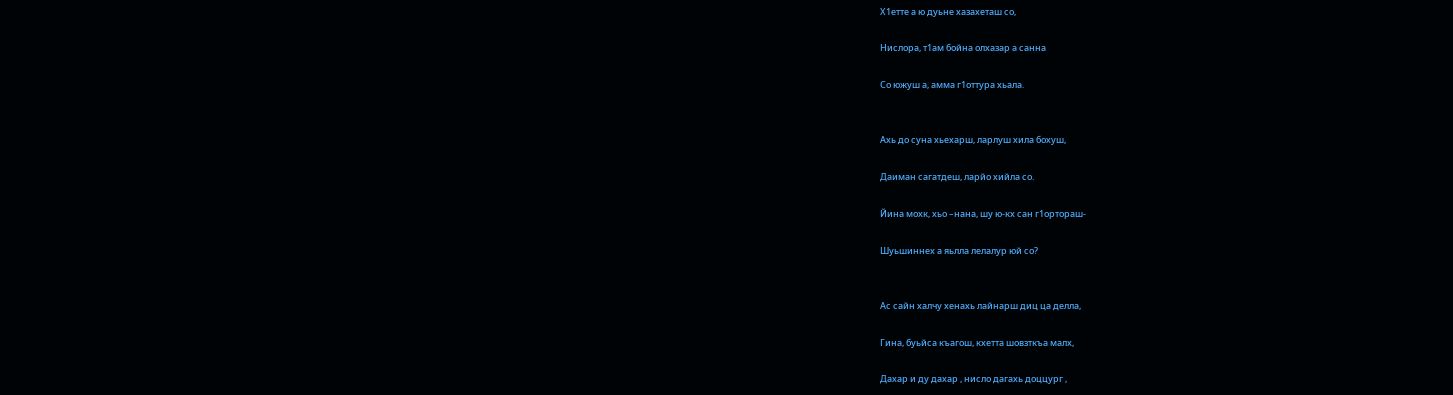Х1етте а ю дуьне хазахеташ со,

Нислора, т1ам бойна олхазар а санна

Со южуш а, амма г1оттура хьала.


Ахь до суна хьехарш, ларлуш хила бохуш,

Даиман сагатдеш, ларйо хийла со.

Йина мохк, хьо –нана, шу ю-кх сан г1ортораш-

Шуьшиннех а яьлла лелалур юй со?


Ас сайн халчу хенахь лайнарш диц ца делла,

Гина, буьйса къагош, кхетта шовзткъа малх,

Дахар и ду дахар , нисло дагахь доццург ,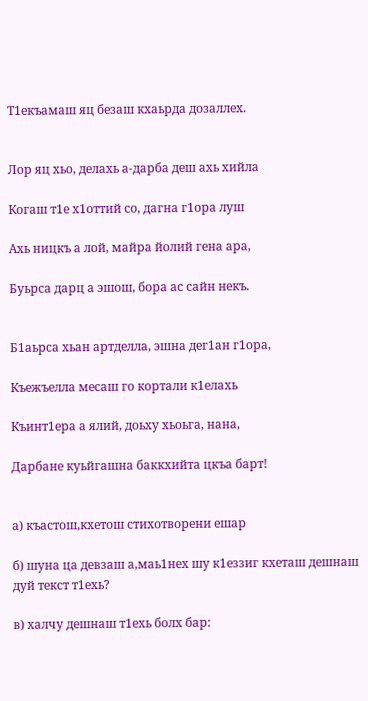Т1екъамаш яц безаш кхаьрда дозаллех.


Лор яц хьо, делахь а-дарба деш ахь хийла

Когаш т1е х1оттий со, дагна г1ора луш

Ахь ницкъ а лой, майра йолий гена ара,

Буьрса дарц а эшош, бора ас сайн некъ.


Б1аьрса хьан артделла, эшна дег1ан г1ора,

Къежъелла месаш го кортали к1елахь

Къинт1ера а ялий, доьху хьоьга, нана,

Дарбане куьйгашна баккхийта цкъа барт!


а) къастош,кхетош стихотворени ешар

б) шуна ца девзаш а,маь1нех шу к1еззиг кхеташ дешнаш дуй текст т1ехь?

в) халчу дешнаш т1ехь болх бар: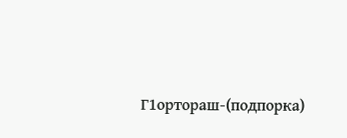Г1ортораш-(подпорка)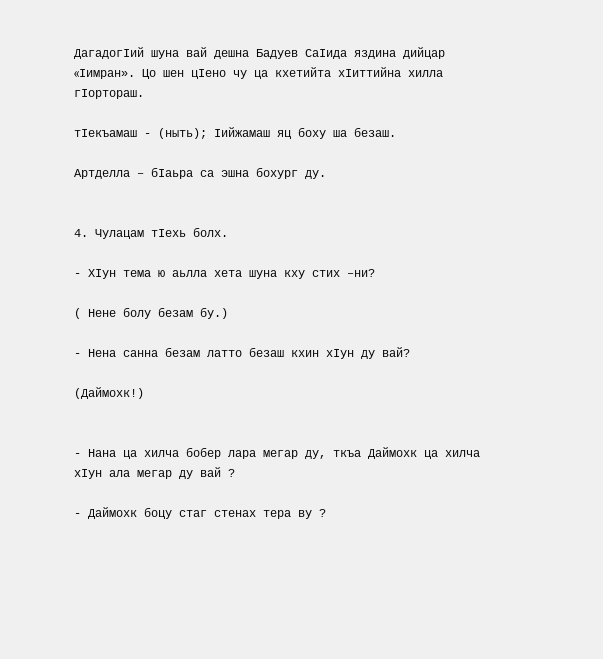ДагадогIий шуна вай дешна Бадуев СаIида яздина дийцар «Iимран». Цо шен цIено чу ца кхетийта хIиттийна хилла гIортораш.

тIекъамаш - (ныть); Iийжамаш яц боху ша безаш.

Артделла – бIаьра са эшна бохург ду.


4. Чулацам тIехь болх.

- ХIун тема ю аьлла хета шуна кху стих –ни?

( Нене болу безам бу.)

- Нена санна безам латто безаш кхин хIун ду вай?

(Даймохк!)


- Нана ца хилча бобер лара мегар ду, ткъа Даймохк ца хилча хIун ала мегар ду вай ?

- Даймохк боцу стаг стенах тера ву ?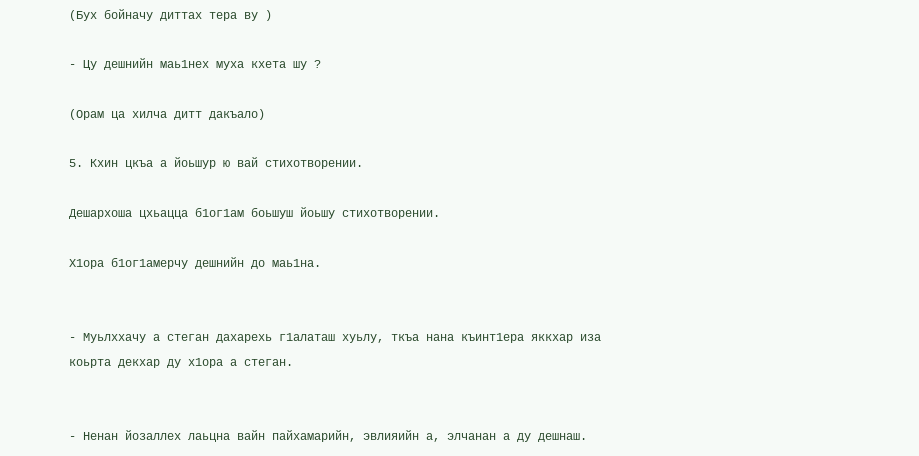(Бух бойначу диттах тера ву )

- Цу дешнийн маь1нех муха кхета шу ?

(Орам ца хилча дитт дакъало)

5. Кхин цкъа а йоьшур ю вай стихотворении.

Дешархоша цхьацца б1ог1ам боьшуш йоьшу стихотворении.

Х1ора б1ог1амерчу дешнийн до маь1на.


- Муьлххачу а стеган дахарехь г1алаташ хуьлу, ткъа нана къинт1ера яккхар иза коьрта декхар ду х1ора а стеган.


- Ненан йозаллех лаьцна вайн пайхамарийн, эвлияийн а, элчанан а ду дешнаш.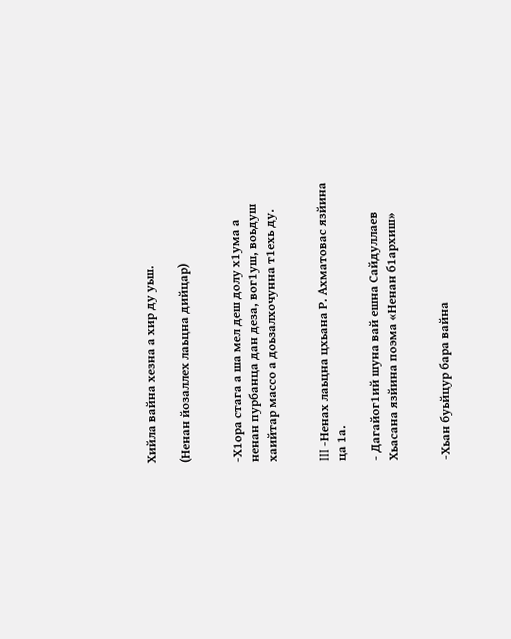Хийла вайна хезна а хир ду уьш.

(Ненан йозаллех лаьцна дийцар)


-Х1ора стага а ша мел деш долу х1ума а ненан пурбанца дан деза, вог1уш, воьдуш хаийтар массо а доьзалхочунна т1ехь ду.


III -Ненах лаьцна цхьана Р. Ахматовас язйина ца 1а.

- Дагайог1ий шуна вай ешна Сайдуллаев Хьасана язйина поэма «Ненан б1архиш»


-Хьан буьйцур бара вайна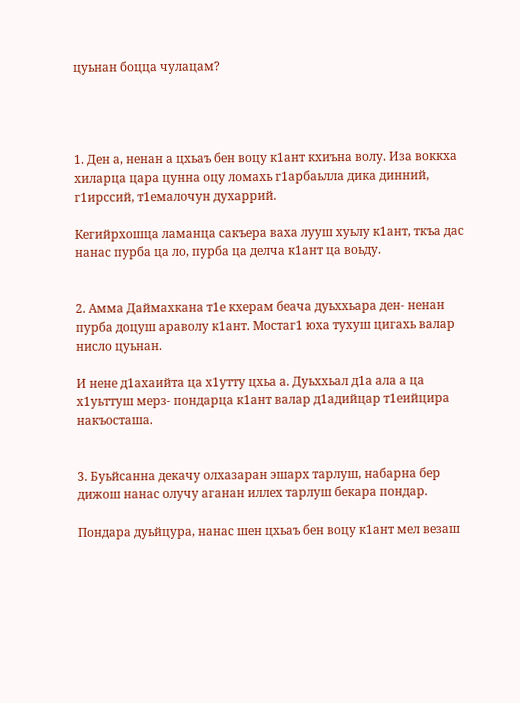цуьнан боцца чулацам?




1. Ден а, ненан а цхьаъ бен воцу к1ант кхиъна волу. Иза воккха хиларца цара цунна оцу ломахь г1арбаьлла дика динний, г1ирссий, т1емалочун духаррий.

Кегийрхошца ламанца сакъера ваха лууш хуьлу к1ант, ткъа дас нанас пурба ца ло, пурба ца делча к1ант ца воьду.


2. Амма Даймахкана т1е кхерам беача дуьххьара ден- ненан пурба доцуш араволу к1ант. Мостаг1 юха тухуш цигахь валар нисло цуьнан.

И нене д1ахаийта ца х1утту цхьа а. Дуьххьал д1а ала а ца х1уьттуш мерз- пондарца к1ант валар д1адийцар т1еийцира накъосташа.


3. Буьйсанна декачу олхазаран эшарх тарлуш, набарна бер дижош нанас олучу аганан иллех тарлуш бекара пондар.

Пондара дуьйцура, нанас шен цхьаъ бен воцу к1ант мел везаш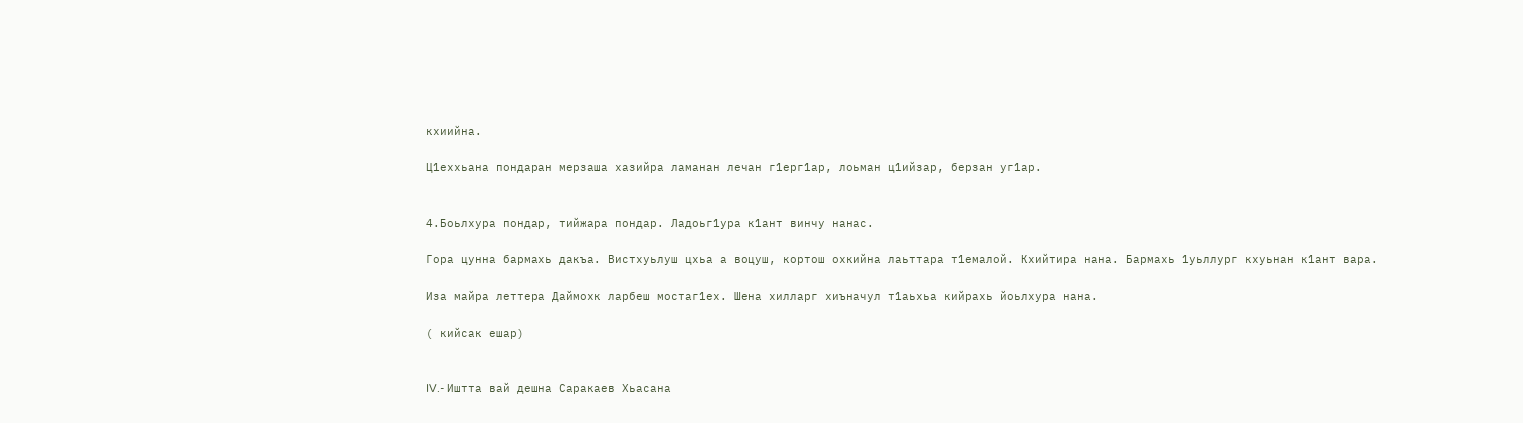кхиийна.

Ц1еххьана пондаран мерзаша хазийра ламанан лечан г1ерг1ар, лоьман ц1ийзар, берзан уг1ар.


4.Боьлхура пондар, тийжара пондар. Ладоьг1ура к1ант винчу нанас.

Гора цунна бармахь дакъа. Вистхуьлуш цхьа а воцуш, кортош охкийна лаьттара т1емалой. Кхийтира нана. Бармахь 1уьллург кхуьнан к1ант вара.

Иза майра леттера Даймохк ларбеш мостаг1ех. Шена хилларг хиъначул т1аьхьа кийрахь йоьлхура нана.

( кийсак ешар)


IV.- Иштта вай дешна Саракаев Хьасана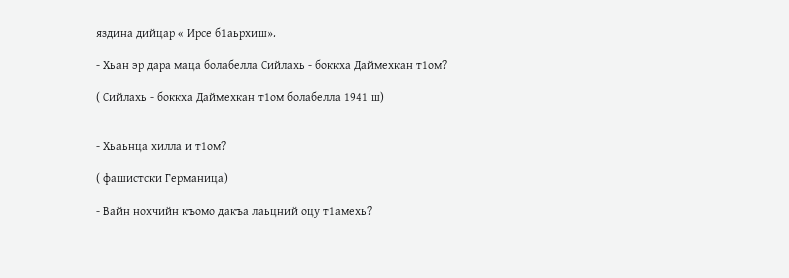яздина дийцар « Ирсе б1аьрхиш».

- Хьан эр дара маца болабелла Сийлахь - боккха Даймехкан т1ом?

( Сийлахь - боккха Даймехкан т1ом болабелла 1941 ш)


- Хьаьнца хилла и т1ом?

( фашистски Германица)

- Вайн нохчийн къомо дакъа лаьцний оцу т1амехь?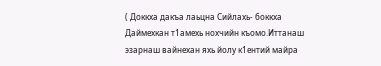( Доккха дакъа лаьцна Сийлахь- боккха Даймехкан т1амехь нохчийн къомо.Иттанаш эзарнаш вайнехан яхь йолу к1ентий майра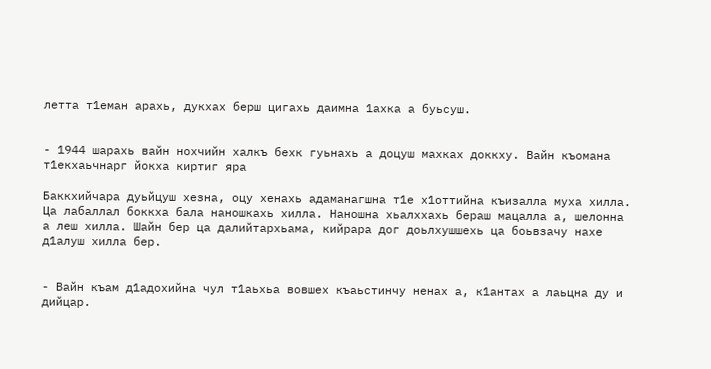летта т1еман арахь, дукхах берш цигахь даимна 1ахка а буьсуш.


- 1944 шарахь вайн нохчийн халкъ бехк гуьнахь а доцуш махках доккху. Вайн къомана т1екхаьчнарг йокха киртиг яра

Баккхийчара дуьйцуш хезна, оцу хенахь адаманагшна т1е х1оттийна къизалла муха хилла. Ца лабаллал боккха бала наношкахь хилла. Наношна хьалххахь бераш мацалла а, шелонна а леш хилла. Шайн бер ца далийтархьама, кийрара дог доьлхушшехь ца боьвзачу нахе д1алуш хилла бер.


- Вайн къам д1адохийна чул т1аьхьа вовшех къаьстинчу ненах а, к1антах а лаьцна ду и дийцар.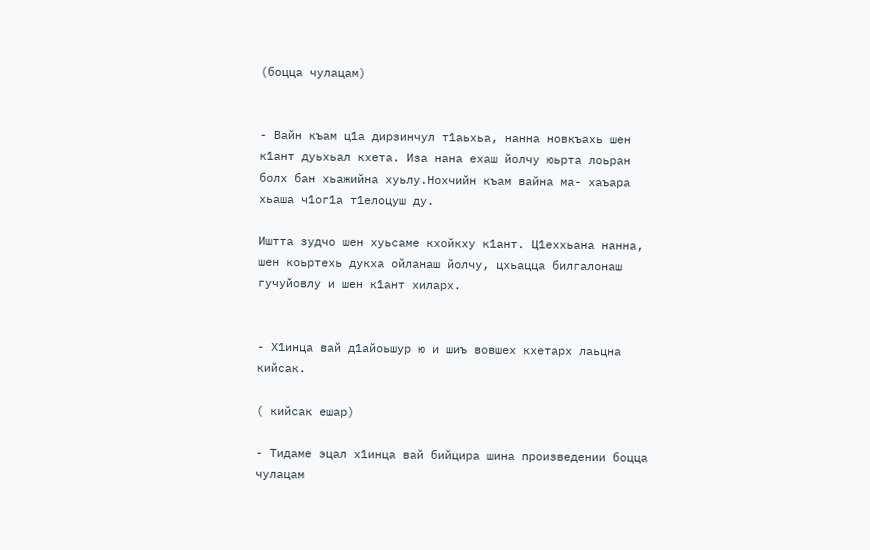(боцца чулацам)


- Вайн къам ц1а дирзинчул т1аьхьа, нанна новкъахь шен к1ант дуьхьал кхета. Иза нана ехаш йолчу юьрта лоьран болх бан хьажийна хуьлу.Нохчийн къам вайна ма- хаъара хьаша ч1ог1а т1елоцуш ду.

Иштта зудчо шен хуьсаме кхойкху к1ант. Ц1еххьана нанна, шен коьртехь дукха ойланаш йолчу, цхьацца билгалонаш гучуйовлу и шен к1ант хиларх.


- Х1инца вай д1айоьшур ю и шиъ вовшех кхетарх лаьцна кийсак.

( кийсак ешар)

- Тидаме эцал х1инца вай бийцира шина произведении боцца чулацам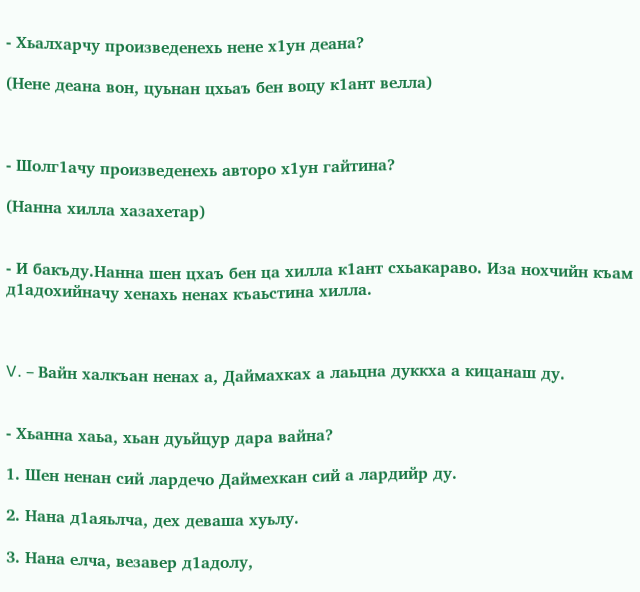- Хьалхарчу произведенехь нене х1ун деана?

(Нене деана вон, цуьнан цхьаъ бен воцу к1ант велла)



- Шолг1ачу произведенехь авторо х1ун гайтина?

(Нанна хилла хазахетар)


- И бакъду.Нанна шен цхаъ бен ца хилла к1ант схьакараво. Иза нохчийн къам д1адохийначу хенахь ненах къаьстина хилла.



V. – Вайн халкъан ненах а, Даймахках а лаьцна дуккха а кицанаш ду.


- Хьанна хаьа, хьан дуьйцур дара вайна?

1. Шен ненан сий лардечо Даймехкан сий а лардийр ду.

2. Нана д1аяьлча, дех деваша хуьлу.

3. Нана елча, везавер д1адолу,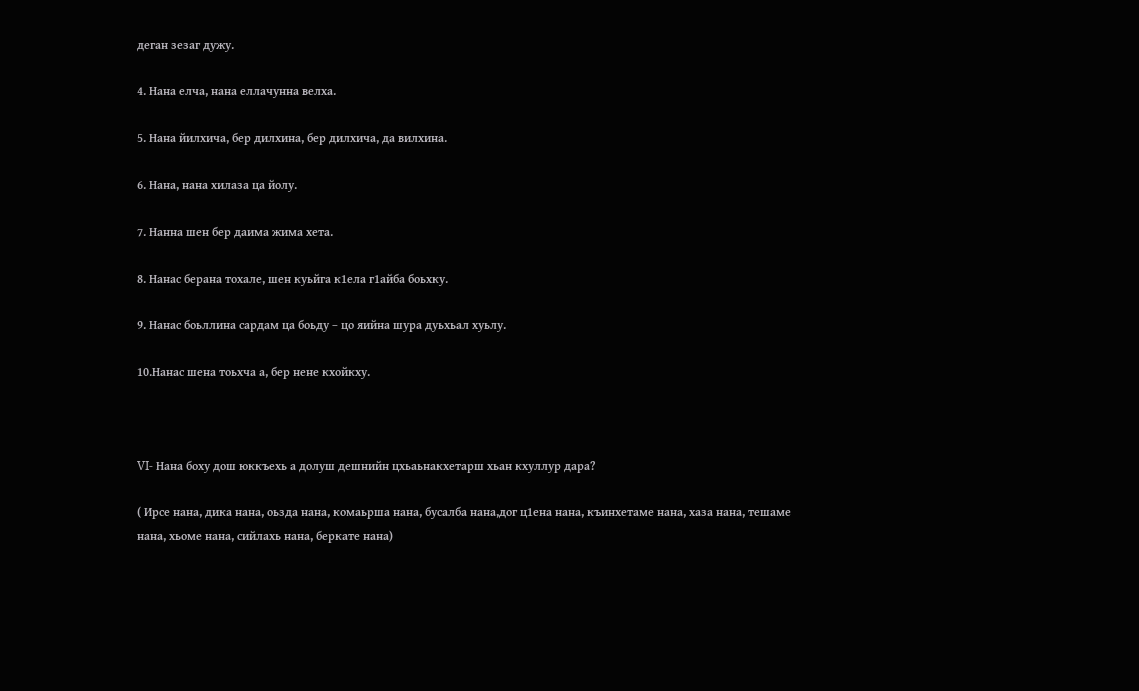деган зезаг дужу.

4. Нана елча, нана еллачунна велха.

5. Нана йилхича, бер дилхина, бер дилхича, да вилхина.

6. Нана, нана хилаза ца йолу.

7. Нанна шен бер даима жима хета.

8. Нанас берана тохале, шен куьйга к1ела г1айба боьхку.

9. Нанас боьллина сардам ца боьду – цо яийна шура дуьхьал хуьлу.

10.Нанас шена тоьхча а, бер нене кхойкху.



VI- Нана боху дош юккъехь а долуш дешнийн цхьаьнакхетарш хьан кхуллур дара?

( Ирсе нана, дика нана, оьзда нана, комаьрша нана, бусалба нана,дог ц1ена нана, къинхетаме нана, хаза нана, тешаме нана, хьоме нана, сийлахь нана, беркате нана)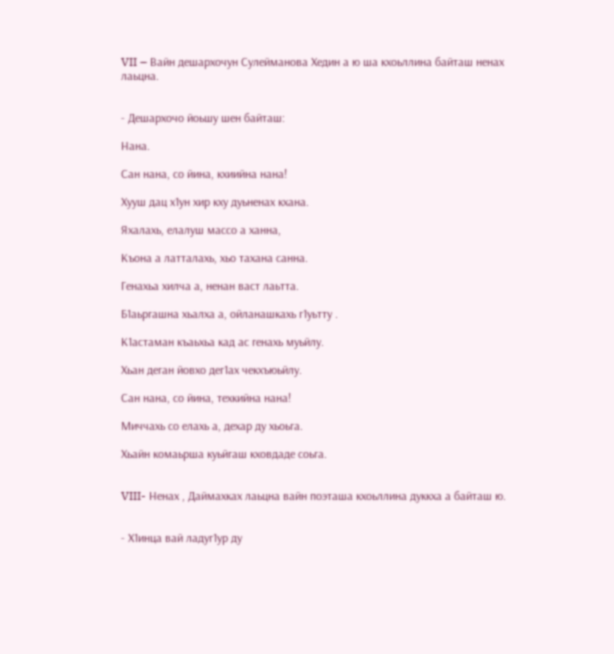VII – Вайн дешархочун Сулейманова Хедин а ю ша кхоьллина байташ ненах лаьцна.


- Дешархочо йоьшу шен байташ:

Нана.

Сан нана, со йина, кхиийна нана!

Хууш дац х1ун хир кху дуьненах кхана.

Яхалахь, елалуш массо а ханна,

Къона а латталахь, хьо тахана санна.

Генахьа хилча а, ненан васт лаьтта.

Б1аьргашна хьалха а, ойланашкахь г1уьтту .

К1астаман къаьхьа кад ас генахь муьйлу.

Хьан деган йовхо дег1ах чекхъюьйлу.

Сан нана, со йина, техкийна нана!

Миччахь со елахь а, дехар ду хьоьга.

Хьайн комаьрша куьйгаш кховдаде соьга.


VIII- Ненах , Даймахках лаьцна вайн поэташа кхоьллина дуккха а байташ ю.


- Х1инца вай ладуг1ур ду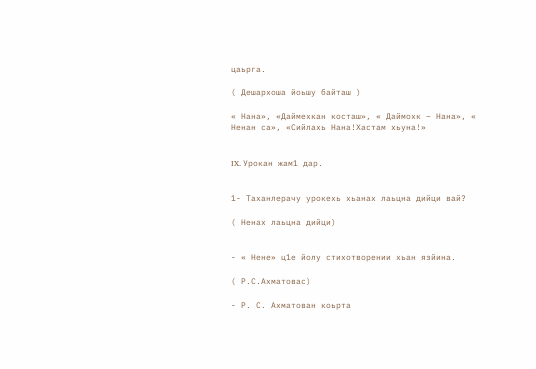цаьрга.

( Дешархоша йоьшу байташ )

« Нана», «Даймехкан косташ», « Даймохк – Нана», « Ненан са», «Сийлахь Нана!Хастам хьуна!»


IX. Урокан жам1 дар.


1- Таханлерачу урокехь хьанах лаьцна дийци вай?

( Ненах лаьцна дийци)


- « Нене» ц1е йолу стихотворении хьан язйина.

( Р.С.Ахматовас)

- Р. С. Ахматован коьрта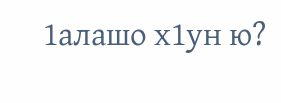1алашо х1ун ю?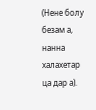(Нене болу безам а, нанна халахетар ца дар а).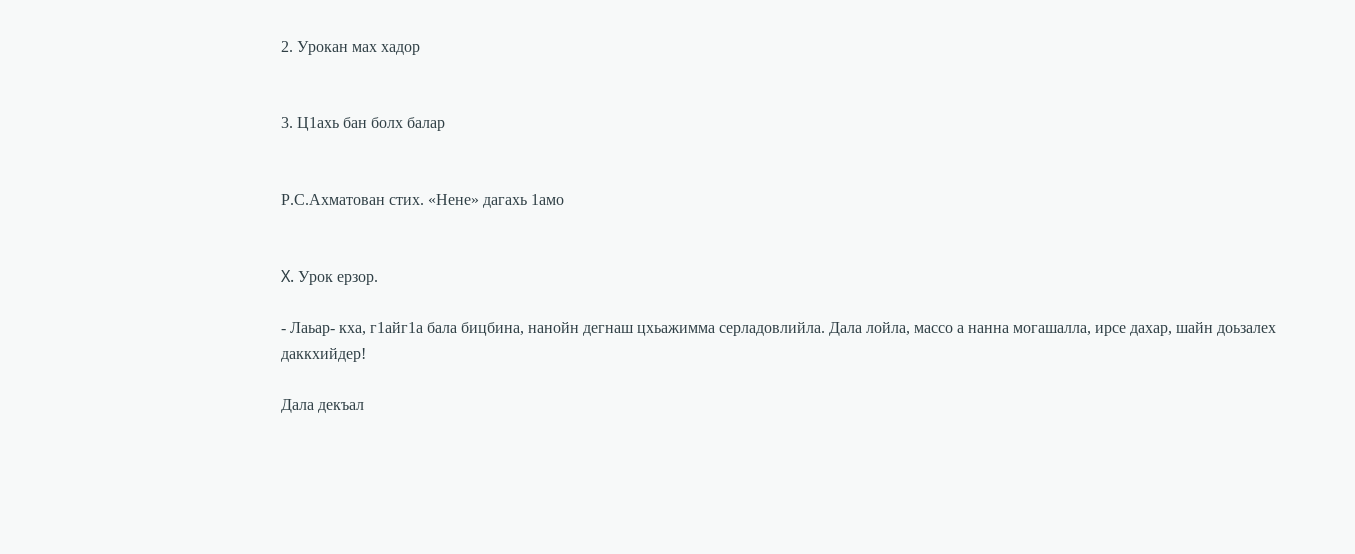2. Урокан мах хадор


3. Ц1ахь бан болх балар


Р.С.Ахматован стих. «Нене» дагахь 1амо


X. Урок ерзор.

- Лаьар- кха, г1айг1а бала бицбина, нанойн дегнаш цхьажимма серладовлийла. Дала лойла, массо а нанна могашалла, ирсе дахар, шайн доьзалех даккхийдер!

Дала декъал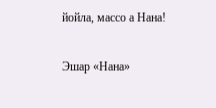йойла, массо а Нана!

Эшар «Нана»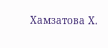Хамзатова Х.